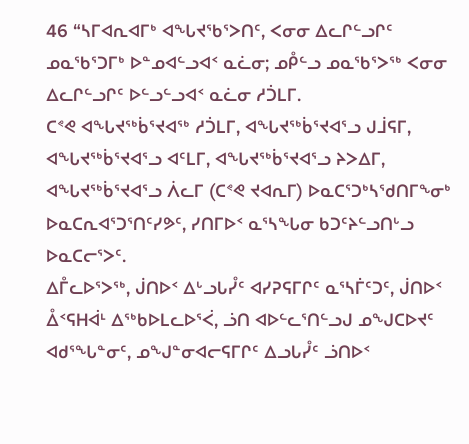46 “ᓴᒥᐊᕆᐊᒥᒃ ᐊᖓᔪᖃᕐᐳᑎᑦ, ᐸᓂᓂ ᐃᓚᒋᓪᓗᒋᑦ ᓄᓇᖃᕐᑐᒥᒃ ᐅᓐᓄᐊᓪᓗᐊᑉ ᓇᓛᓂ; ᓄᑬᓪᓗ ᓄᓇᖃᕐᐳᖅ ᐸᓂᓂ ᐃᓚᒋᓪᓗᒋᑦ ᐅᓪᓗᓪᓗᐊᑉ ᓇᓛᓂ ᓱᑑᒪᒥ.
ᑕᕝᕙ ᐊᖓᔪᖅᑳᕐᔪᐊᖅ ᓱᑑᒪᒥ, ᐊᖓᔪᖅᑳᕐᔪᐊᕐᓗ ᒍᒨᕋᒥ, ᐊᖓᔪᖅᑳᕐᔪᐊᕐᓗ ᐊᑦᒪᒥ, ᐊᖓᔪᖅᑳᕐᔪᐊᕐᓗ ᔨᐳᐃᒥ, ᐊᖓᔪᖅᑳᕐᔪᐊᕐᓗ ᐲᓚᒥ (ᑕᕝᕙ ᔪᐊᕆᒥ) ᐅᓇᑕᕐᑐᒃᓴᖁᑎᒥᖕᓂᒃ ᐅᓇᑕᕆᐊᕐᑐᕐᑎᑦᓯᕗᑦ, ᓯᑎᒥᐅᑉ ᓇᕐᓴᖓᓂ ᑲᑐᑦᔨᓪᓗᑎᒡᓗ ᐅᓇᑕᓕᕐᐳᑦ.
ᐃᒤᓚᐅᕐᐳᖅ, ᒎᑎᐅᑉ ᐃᒡᓗᒐᓮᑦ ᐊᓯᕈᕋᒥᒋᑦ ᓇᕐᓴᒦᑦᑐᑦ, ᒎᑎᐅᑉ ᐂᑉᕋᕼᐋᒻ ᐃᖅᑲᐅᒪᓚᐅᕐᐹ, ᓘᑎ ᐊᐅᓪᓚᕐᑎᓪᓗᒍ ᓄᖑᑕᐅᔪᑦ ᐊᑯᕐᖓᓐᓂᑦ, ᓄᖑᓐᓂᐊᓕᕋᒥᒋᑦ ᐃᓗᒐᓮᑦ ᓘᑎᐅᑉ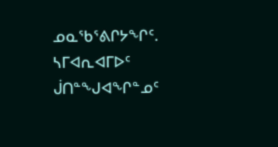ᓄᓇᖃᕐᕕᒋᔭᖏᑦ.
ᓴᒥᐊᕆᐊᒥᐅᑦ ᒎᑎᓐᖑᐊᖏᓐᓄᑦ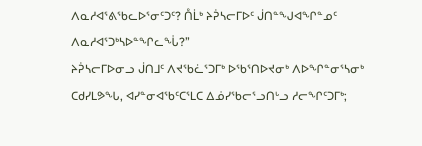ᐱᓇᓱᐊᕐᕕᖃᓚᐅᕐᓂᑦᑐᑦ? ᑍᒫᒃ ᔨᕉᓴᓕᒥᐅᑦ ᒎᑎᓐᖑᐊᖏᓐᓄᑦ ᐱᓇᓱᐊᕐᑐᒃᓴᐅᓐᖏᓚᖔ?”
ᔨᕉᓴᓕᒥᐅᓂᓗ ᒎᑎᒧᑦ ᐱᔪᖃᓛᕐᑐᒥᒃ ᐅᖃᕐᑎᐅᔪᓂᒃ ᐱᐅᖏᓐᓂᕐᓴᓂᒃ ᑕᑯᓯᒪᕗᖓ, ᐊᓯᓐᓂᐊᖃᑦᑕᕐᒪᑕ ᐃᓅᓯᖃᓕᕐᓗᑎᒡᓗ ᓱᓕᖏᑦᑐᒥᒃ;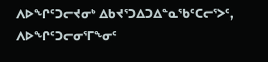ᐱᐅᖏᑦᑐᓕᔪᓂᒃ ᐃᑲᔪᕐᑐᐃᑐᐃᓐᓇᖃᑦᑕᓕᕐᐳᑦ, ᐱᐅᖏᑦᑐᓕᓂᕐᒥᖕᓂᑦ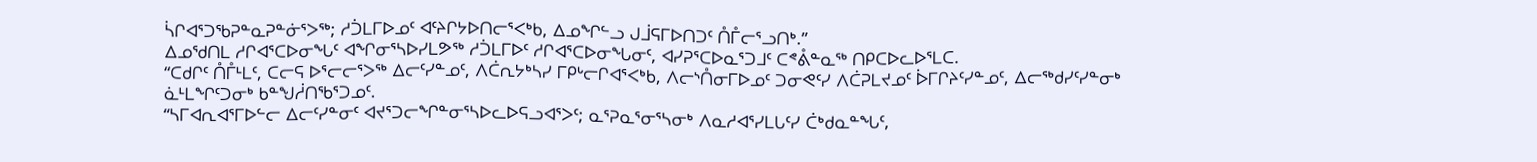ᓵᒋᐊᕐᑐᖃᕈᓐᓇᕈᓐᓃᕐᐳᖅ; ᓱᑑᒪᒥᐅᓄᑦ ᐊᑦᔨᒋᔭᐅᑎᓕᕐᐸᒃᑲ, ᐃᓄᖏᓪᓗ ᒍᒨᕋᒥᐅᑎᑐᑦ ᑍᒤᓕᕐᓗᑎᒃ.”
ᐃᓄᖁᑎᒪ ᓱᒋᐊᕐᑕᐅᓂᖓᑦ ᐊᖏᓂᕐᓴᐅᓯᒪᕗᖅ ᓱᑑᒪᒥᐅᑦ ᓱᒋᐊᕐᑕᐅᓂᖓᓂᑦ, ᐊᓯᕈᕐᑕᐅᓇᕐᑐᒧᑦ ᑕᕝᕔᓐᓇᖅ ᑎᑭᑕᐅᓚᐅᕐᒪᑕ.
“ᑕᑯᒋᑦ ᑍᒤᒻᒪᑦ, ᑕᓕᕋ ᐅᕐᓕᓕᕐᐳᖅ ᐃᓕᑦᓯᓐᓄᑦ, ᐱᑖᕆᔭᒃᓴᓯ ᒥᑭᒡᓕᒋᐊᕐᐸᒃᑲ, ᐱᓕᔅᑍᓂᒥᐅᓄᑦ ᑐᓂᕙᑦᓯ ᐱᑖᕈᒪᔪᓄᑦ ᐆᒥᒋᔨᑦᓯᓐᓄᑦ, ᐃᓕᖅᑯᓯᑦᓯᓐᓂᒃ ᓈᒻᒪᖏᑦᑐᓂᒃ ᑲᓐᖑᓲᑎᖃᕐᑐᓄᑦ.
“ᓴᒥᐊᕆᐊᕐᒥᐅᓪᓕ ᐃᓕᑦᓯᓐᓂᑦ ᐊᔪᕐᑐᓕᖏᓐᓂᕐᓴᐅᓚᐅᕋᓗᐊᕐᐳᑦ; ᓇᕐᕈᓇᕐᓂᕐᓴᓂᒃ ᐱᓇᓱᐊᕐᓯᒪᒐᑦᓯ ᑖᒃᑯᓇᓐᖓᑦ,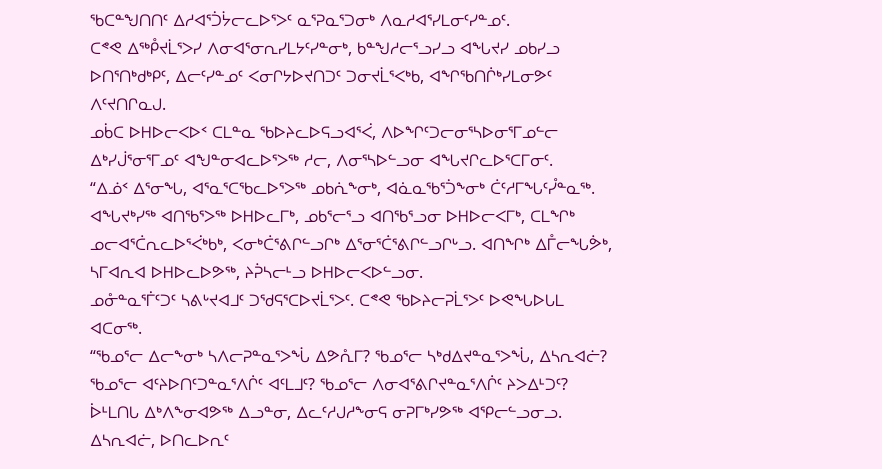ᖃᑕᓐᖑᑎᑎᑦ ᐃᓱᐊᕐᑑᔮᓕᓚᐅᕐᐳᑦ ᓇᕐᕈᓇᕐᑐᓂᒃ ᐱᓇᓱᐊᕐᓯᒪᓂᑦᓯᓐᓄᑦ.
ᑕᕝᕙ ᐃᖅᑬᔪᒫᕐᐳᓯ ᐱᓂᐊᕐᓂᕆᓯᒪᔭᑦᓯᓐᓂᒃ, ᑲᓐᖑᓱᓕᕐᓗᓯᓗ ᐊᖓᔪᓯ ᓄᑲᓯᓗ ᐅᑎᕐᑎᒃᑯᒃᑭᑦ, ᐃᓕᑦᓯᓐᓄᑦ ᐸᓂᒋᔭᐅᔪᑎᑐᑦ ᑐᓂᔪᒫᕐᐸᒃᑲ, ᐊᖏᖃᑎᒌᒃᓯᒪᓂᕗᑦ ᐱᑦᔪᑎᒋᓇᒍ.
ᓄᑳᑕ ᐅᕼᐅᓕᐸᐅᑉ ᑕᒪᓐᓇ ᖃᐅᔨᓚᐅᕋᓗᐊᕐᐹ, ᐱᐅᖏᑦᑐᓕᓂᕐᓴᐅᓂᕐᒥᓄᓪᓕ ᐃᒃᓯᒎᕐᓂᕐᒥᓄᑦ ᐊᖑᓐᓂᐊᓚᐅᕐᐳᖅ ᓱᓕ, ᐱᓂᕐᓴᐅᓪᓗᓂ ᐊᖓᔪᒋᓚᐅᕐᑕᒥᓂᑦ.
“ᐃᓅᑉ ᐃᕐᓂᖓ, ᐊᕐᓇᕐᑕᖃᓚᐅᕐᐳᖅ ᓄᑲᕇᖕᓂᒃ, ᐊᓈᓇᖃᕐᑑᖕᓂᒃ ᑖᑦᓱᒥᖓᑦᓮᓐᓇᖅ.
ᐊᖓᔪᒃᓯᖅ ᐊᑎᖃᕐᐳᖅ ᐅᕼᐅᓚᒥᒃ, ᓄᑲᕐᓕᕐᓗ ᐊᑎᖃᕐᓗᓂ ᐅᕼᐅᓕᐸᒥᒃ, ᑕᒪᖏᒃ ᓄᓕᐊᕐᑖᕆᓚᐅᕐᐹᒃᑲᒃ, ᐸᓂᒃᑖᕐᕕᒋᓪᓗᒋᒃ ᐃᕐᓂᕐᑖᕐᕕᒋᓪᓗᒋᒡᓗ. ᐊᑎᖏᒃ ᐃᒤᓕᖓᕘᒃ, ᓴᒥᐊᕆᐊ ᐅᕼᐅᓚᐅᕗᖅ, ᔨᕉᓴᓕᒻᓗ ᐅᕼᐅᓕᐸᐅᓪᓗᓂ.
ᓄᓁᓐᓇᕐᒦᑦᑐᑦ ᓴᕕᒡᔪᐊᒧᑦ ᑐᖁᕋᕐᑕᐅᔪᒫᕐᐳᑦ. ᑕᕝᕙ ᖃᐅᔨᓕᕈᒫᕐᐳᑦ ᐅᕙᖓᐅᒐᒪ ᐊᑕᓂᖅ.
“ᖃᓄᕐᓕ ᐃᓕᖕᓂᒃ ᓴᐱᓕᕈᓐᓇᕐᐳᖔ ᐃᕗᕅᒥ? ᖃᓄᕐᓕ ᓴᒃᑯᐃᔪᓐᓇᕐᐳᖔ, ᐃᓴᕆᐊᓖ? ᖃᓄᕐᓕ ᐊᑦᔨᐅᑎᑦᑐᓐᓇᕐᐱᒌᑦ ᐊᑦᒪᒧᑦ? ᖃᓄᕐᓕ ᐱᓂᐊᕐᕕᒋᔪᓐᓇᕐᐱᒌᑦ ᔨᐳᐃᒻᑐᑦ? ᐆᒻᒪᑎᒐ ᐃᒃᐱᖕᓂᐊᕗᖅ ᐃᓗᓐᓂ, ᐃᓚᑦᓱᒍᓱᖕᓂᕋ ᓂᕈᒥᒃᓯᕗᖅ ᐊᕿᓕᓪᓗᓂᓗ.
ᐃᓴᕆᐊᓖ, ᐅᑎᓚᐅᕆᑦ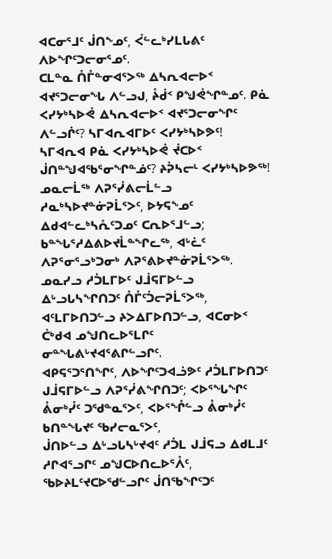ᐊᑕᓂᕐᒧᑦ ᒎᑎᖕᓄᑦ, ᐹᓪᓚᒃᓯᒪᒐᕕᑦ ᐱᐅᖏᑦᑐᓕᓂᕐᓄᑦ.
ᑕᒪᓐᓇ ᑍᒤᓐᓂᐊᕐᐳᖅ ᐃᓴᕆᐊᓕᐅᑉ ᐊᔪᕐᑐᓕᓂᖓ ᐱᓪᓗᒍ, ᔧᑰᑉ ᑭᖑᕚᖏᓐᓄᑦ. ᑭᓈ ᐸᓯᔭᒃᓴᐅᕚ ᐃᓴᕆᐊᓕᐅᑉ ᐊᔪᕐᑐᓕᓂᖏᑦ ᐱᓪᓗᒌᑦ? ᓴᒥᐊᕆᐊᒥᐅᑦ ᐸᓯᔭᒃᓴᐅᕗᑦ! ᓴᒥᐊᕆᐊ ᑭᓈ ᐸᓯᔭᒃᓴᐅᕚ ᔫᑕᐅᑉ ᒎᑎᓐᖑᐊᖃᕐᓂᖏᓐᓅᑦ? ᔨᕉᓴᓕᒻ ᐸᓯᔭᒃᓴᐅᕗᖅ!
ᓄᓇᓕᒫᖅ ᐱᕈᕐᓰᕕᓕᒫᓪᓗ ᓱᓇᒃᓴᐅᔪᓐᓃᕈᒫᕐᐳᑦ, ᐅᔭᕋᖕᓄᑦ ᐃᑯᐊᓪᓚᒃᓴᕅᑦᑐᓄᑦ ᑕᕆᐅᕐᒧᓪᓗ; ᑲᓐᖓᕐᓱᐃᕕᐅᔪᒫᓐᖏᓚᖅ, ᐊᒡᓛᑦ ᐱᕈᕐᓂᕐᓗᒃᑐᓂᒃ ᐱᕈᕐᕕᐅᔪᓐᓃᕈᒫᕐᐳᖅ. ᓄᓇᓯᓗ ᓱᑑᒪᒥᐅᑦ ᒍᒨᕋᒥᐅᓪᓗ ᐃᒡᓗᒐᓴᖏᑎᑐᑦ ᑍᒤᑦᑑᓕᕈᒫᕐᐳᖅ, ᐊᑦᒪᒥᐅᑎᑐᓪᓗ ᔨᐳᐃᒥᐅᑎᑐᓪᓗ, ᐊᑕᓂᐅᑉ ᑖᒃᑯᐊ ᓄᖑᑎᓚᐅᕐᒪᒋᑦ ᓂᓐᖓᕕᒡᔪᐊᕐᕕᒋᓪᓗᒋᑦ.
ᐊᑭᕋᕐᑐᕐᑎᖏᑦ, ᐱᐅᖏᑦᑐᐊᓘᕗᑦ ᓱᑑᒪᒥᐅᑎᑐᑦ ᒍᒨᕋᒥᐅᓪᓗ ᐱᕈᕐᓰᕕᖏᑎᑐᑦ; ᐸᐅᕐᖓᖏᑦ ᕔᓂᒃᓮᑦ ᑐᖁᓐᓇᕐᐳᑦ, ᐸᐅᕐᖎᓪᓗ ᕔᓂᒃᓮᑦ ᑲᑎᓐᖓᔪᑦ ᖃᓯᓕᓇᕐᐳᑦ,
ᒎᑎᐅᓪᓗ ᐃᒡᓗᒐᓴᒡᔪᐊᑦ ᓱᑑᒪ ᒍᒨᕋᓗ ᐃᑯᒪᒧᑦ ᓱᒋᐊᕐᓗᒋᑦ ᓄᖑᑕᐅᑎᓚᐅᕐᐰᑦ, ᖃᐅᔨᒪᑦᔪᑕᐅᖁᓪᓗᒋᑦ ᒎᑎᖃᖏᑦᑐᑦ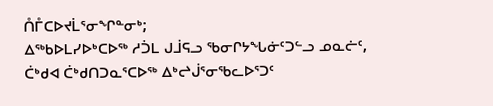ᑍᒤᑕᐅᔪᒫᕐᓂᖏᓐᓂᒃ;
ᐃᖅᑲᐅᒪᓯᐅᒃᑕᐅᖅ ᓱᑑᒪ ᒍᒨᕋᓗ ᖃᓂᒋᔭᖓᓃᑦᑐᓪᓗ ᓄᓇᓖᑦ, ᑖᒃᑯᐊ ᑖᒃᑯᑎᑐᓇᕐᑕᐅᖅ ᐃᒃᖠᒎᕐᓂᖃᓚᐅᕐᑐᑦ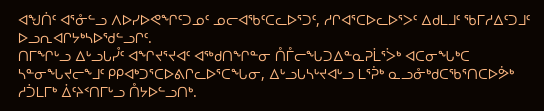ᐊᖑᑏᑦ ᐊᕐᓁᓪᓗ ᐱᐅᓯᐅᕙᖏᑦᑐᓄᑦ ᓄᓕᐊᖃᑦᑕᓚᐅᕐᑐᑦ, ᓱᒋᐊᕐᑕᐅᓚᐅᕐᐳᑦ ᐃᑯᒪᒧᑦ ᖃᒥᓱᐃᑦᑐᒧᑦ ᐅᓗᕆᐊᒋᔭᒃᓴᐅᖁᓪᓗᒋᑦ.
ᑎᒥᖏᒡᓗ ᐃᒡᓗᒐᓮᑦ ᐊᖏᔪᕐᔪᐊᑦ ᐊᖅᑯᑎᖏᓐᓂ ᑍᒤᓕᖓᑐᐃᓐᓇᕈᒫᕐᐴᒃ ᐊᑕᓂᖓᒃᑕ ᓴᓐᓂᖓᔪᓕᖕᒧᑦ ᑭᑭᐊᒃᑐᕐᑕᐅᕕᒋᓚᐅᕐᑕᖓᓂ, ᐃᒡᓗᒐᓴᒡᔪᐊᒡᓗ ᒪᕐᕉᒃ ᓇᓗᓁᒃᑯᑕᖃᕐᑎᑕᐅᕘᒃ ᓱᑑᒪᒥᒃ ᐄᑦᔨᑉᑎᒥᒡᓗ ᑍᔭᐅᓪᓗᑎᒃ.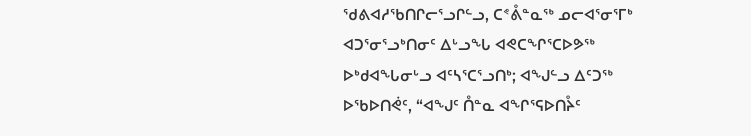ᖁᕕᐊᓱᖃᑎᒋᓕᕐᓗᒋᓪᓗ, ᑕᕝᕔᓐᓇᖅ ᓄᓕᐊᕐᓂᕐᒥᒃ ᐊᑐᕐᓂᕐᓗᒃᑎᓂᑦ ᐃᒡᓗᖓ ᐊᕙᑕᖏᕐᑕᐅᕗᖅ ᐅᒃᑯᐊᖓᓂᒡᓗ ᐊᑦᓴᕐᑕᕐᓗᑎᒃ; ᐊᖑᓪᓗ ᐃᑦᑐᖅ ᐅᖃᐅᑎᕚᑦ, “ᐊᖑᑦ ᑍᓐᓇ ᐊᖏᕐᕋᐅᑎᔧᑦ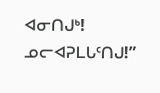ᐊᓂᑎᒍᒃ! ᓄᓕᐊᕈᒪᒐᑦᑎᒍ!”